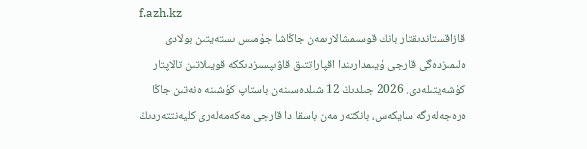f.azh.kz
قازاقستاندىقتار بانك قوسىمشالارىمەن جاڭاشا جۇمىس ىستەيتىن بولادى
ەلىمىزدەگى قارجى ۇيىمدارىندا اقپاراتتىق قاۋىپسىزدىككە قويىلاتىن تالاپتار كۇشەيتىلەدى. 2026 جىلدىڭ 12 شىلدەسىنەن باستاپ كۇشىنە ەنەتىن جاڭا ەرەجەلەرگە سايكەس، بانكتەر مەن باسقا دا قارجى مەكەمەلەرى كليەنتتەردىڭ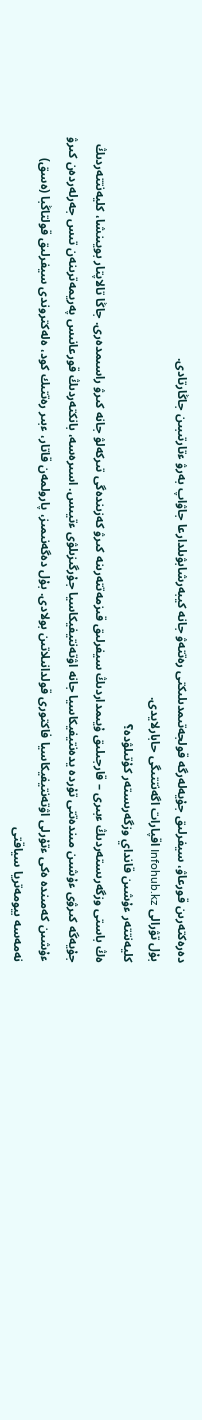دەرەكتەرىن قورعاۋ، سيفرلىق جۇيەلەرگە قولجەتىمدىلىكتى رەتتەۋ جانە كيبەرشابۋىلدارعا جاۋاپ بەرۋ ءتارتىبىن جاڭارتادى.
بۇل تۋرالى Infohub.kz اقپارات اگەنتتىگى حابارلايدى.
كليەنتتەر ءۇشىن قانداي وزگەرىستەر كۇتىلۋدە؟
ەڭ باستى وزگەرىستەردىڭ ءبىرى – قارجىلىق ۇيىمداردىڭ سيفرلىق قىزمەتتەرىنە كىرۋ كەزىندەگى تىركەلۋ جانە كىرۋ راسىمدەرى. جاڭا تالاپتار بويىنشا، كليەنتتەردىڭ جۇيەگە كىرۋى ءۇشىن مىندەتتى تۇردە يدەنتيفيكاسيا جانە اۋتەنتيفيكاسيا جۇرگىزىلۋى ءتيىس. اسىرەسە، بانكتەردىڭ قورعانىس پەريمەترىنەن تىس جەرلەردەن كىرۋ ءۇشىن كەمىندە ەكى ءتۇرلى اۋتەنتيفيكاسيا فاكتورى قولدانىلاتىن بولادى. بۇل دەگەنىمىز، پارولمەن قاتار، ءبىر رەتتىك كود، ەلەكتروندى سيفرلىق قولتاڭبا (ەسق) نەمەسە بيومەتريا سياقتى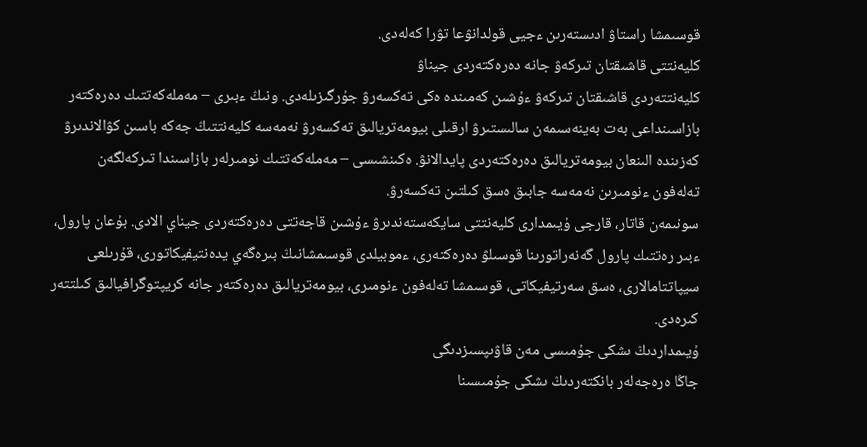قوسىمشا راستاۋ ادىستەرىن ءجيى قولدانۋعا تۋرا كەلەدى.
كليەنتتى قاشىقتان تىركەۋ جانە دەرەكتەردى جيناۋ
كليەنتتەردى قاشىقتان تىركەۋ ءۇشىن كەمىندە ەكى تەكسەرۋ جۇرگىزىلەدى. ونىڭ ءبىرى – مەملەكەتتىك دەرەكتەر بازاسىنداعى بەت بەينەسىمەن سالىستىرۋ ارقىلى بيومەتريالىق تەكسەرۋ نەمەسە كليەنتتىڭ جەكە باسىن كۋالاندىرۋ كەزىندە الىنعان بيومەتريالىق دەرەكتەردى پايدالانۋ. ەكىنشىسى – مەملەكەتتىك نومىرلەر بازاسىندا تىركەلگەن تەلەفون ءنومىرىن نەمەسە جابىق ەسق كىلتىن تەكسەرۋ.
سونىمەن قاتار، قارجى ۇيىمدارى كليەنتتى سايكەستەندىرۋ ءۇشىن قاجەتتى دەرەكتەردى جيناي الادى. بۇعان پارول، ءبىر رەتتىك پارول گەنەراتورىنا قوسىلۋ دەرەكتەرى، ءموبيلدى قوسىمشانىڭ بىرەگەي يدەنتيفيكاتورى، قۇرىلعى سيپاتتامالارى، ەسق سەرتيفيكاتى، قوسىمشا تەلەفون ءنومىرى، بيومەتريالىق دەرەكتەر جانە كريپتوگرافيالىق كىلتتەر كىرەدى.
ۇيىمداردىڭ ىشكى جۇمىسى مەن قاۋىپسىزدىگى
جاڭا ەرەجەلەر بانكتەردىڭ ىشكى جۇمىسىنا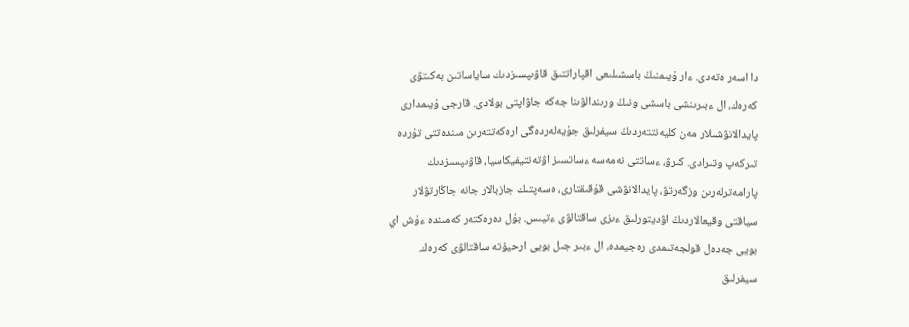دا اسەر ەتەدى. ءار ۇيىمنىڭ باسشىلىعى اقپاراتتىق قاۋىپسىزدىك ساياساتىن بەكىتۋى كەرەك، ال ءبىرىنشى باسشى ونىڭ ورىندالۋىنا جەكە جاۋاپتى بولادى. قارجى ۇيىمدارى پايدالانۋشىلار مەن كليەنتتەردىڭ سيفرلىق جۇيەلەردەگى ارەكەتتەرىن مىندەتتى تۇردە تىركەپ وتىرادى. كىرۋ، ءساتتى نەمەسە ءساتسىز اۋتەنتيفيكاسيا، قاۋىپسىزدىك پارامەترلەرىن وزگەرتۋ، پايدالانۋشى قۇقىقتارى، ەسەپتىك جازبالار جانە جاڭارتۋلار سياقتى وقيعالاردىڭ اۋديتورلىق ءىزى ساقتالۋى ءتيىس. بۇل دەرەكتەر كەمىندە ءۇش اي بويى جەدەل قولجەتىمدى رەجيمدە، ال ءبىر جىل بويى ارحيۆتە ساقتالۋى كەرەك.
سيفرلىق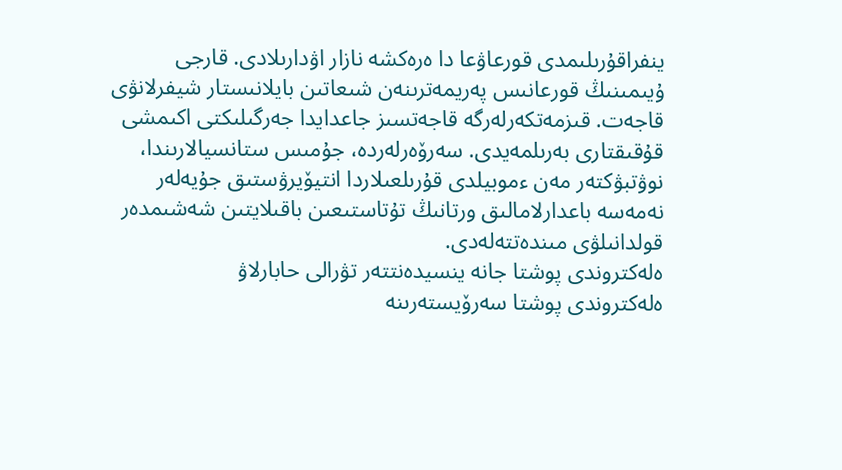ينفراقۇرىلىمدى قورعاۋعا دا ەرەكشە نازار اۋدارىلادى. قارجى ۇيىمىنىڭ قورعانىس پەريمەترىنەن شىعاتىن بايلانىستار شيفرلانۋى قاجەت. قىزمەتكەرلەرگە قاجەتسىز جاعدايدا جەرگىلىكتى اكىمشى قۇقىقتارى بەرىلمەيدى. سەرۆەرلەردە، جۇمىس ستانسيالارىندا، نوۋتبۋكتەر مەن ءموبيلدى قۇرىلعىلاردا انتيۆيرۋستىق جۇيەلەر نەمەسە باعدارلامالىق ورتانىڭ تۇتاستىعىن باقىلايتىن شەشىمدەر قولدانىلۋى مىندەتتەلەدى.
ەلەكتروندى پوشتا جانە ينسيدەنتتەر تۋرالى حابارلاۋ
ەلەكتروندى پوشتا سەرۆيستەرىنە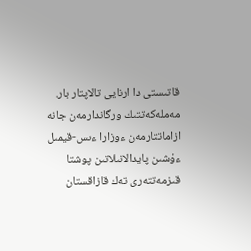قاتىستى دا ارنايى تالاپتار بار. مەملەكەتتىك ورگاندارمەن جانە ازاماتتارمەن ءوزارا ءىس-قيمىل ءۇشىن پايدالانىلاتىن پوشتا قىزمەتتەرى تەك قازاقستان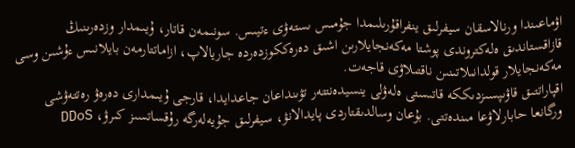اۋماعىندا ورنالاسقان سيفرلىق ينفراقۇرىلىمدا جۇمىس ىستەۋى ءتيىس. سونىمەن قاتار، ۇيىمدار وزدەرىنىڭ قازاقستاندىق ەلەكتروندى پوشتا مەكەنجايلارىن اشىق دەرەككوزدەردە جاريالاپ، ازاماتتارمەن بايلانىس ءۇشىن وسى مەكەنجايلار قولدانىلاتىنىن ناقتىلاۋى قاجەت.
اقپاراتتىق قاۋىپسىزدىككە قاتىستى ەلەۋلى ينسيدەنتتەر تۋىنداعان جاعدايدا، قارجى ۇيىمدارى دەرەۋ رەتتەۋشى ورگانعا حابارلاۋعا مىندەتتى. بۇعان وسالدىقتاردى پايدالانۋ، سيفرلىق جۇيەلەرگە رۇقساتسىز كىرۋ، DDoS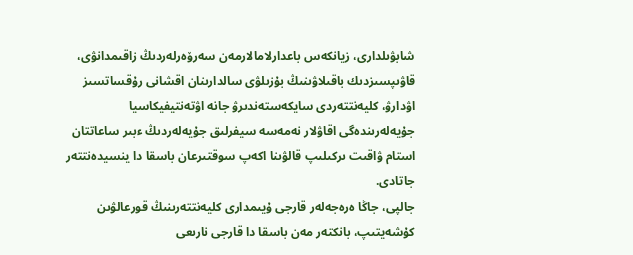شابۋىلدارى، زيانكەس باعدارلامالارمەن سەرۆەرلەردىڭ زاقىمدانۋى، قاۋىپسىزدىك باقىلاۋىنىڭ بۇزىلۋى سالدارىنان اقشانى رۇقساتسىز اۋدارۋ، كليەنتتەردى سايكەستەندىرۋ جانە اۋتەنتيفيكاسيا جۇيەلەرىندەگى اقاۋلار نەمەسە سيفرلىق جۇيەلەردىڭ ءبىر ساعاتتان استام ۋاقىت ىركىلىپ قالۋىنا اكەپ سوقتىرعان باسقا دا ينسيدەنتتەر جاتادى.
جالپى، جاڭا ەرەجەلەر قارجى ۇيىمدارى كليەنتتەرىنىڭ قورعالۋىن كۇشەيتىپ، بانكتەر مەن باسقا دا قارجى نارىعى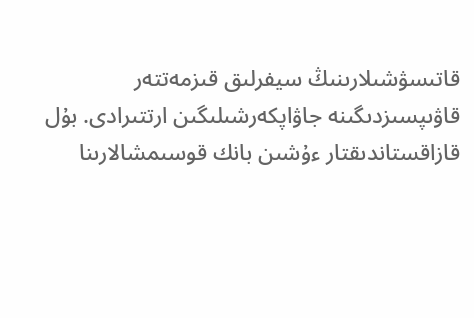قاتىسۋشىلارىنىڭ سيفرلىق قىزمەتتەر قاۋىپسىزدىگىنە جاۋاپكەرشىلىگىن ارتتىرادى. بۇل قازاقستاندىقتار ءۇشىن بانك قوسىمشالارىنا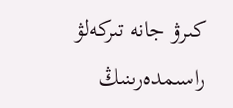كىرۋ جانە تىركەلۋ راسىمدەرىنىڭ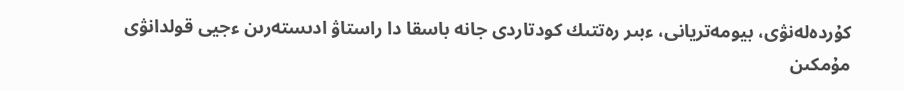كۇردەلەنۋى، بيومەتريانى، ءبىر رەتتىك كودتاردى جانە باسقا دا راستاۋ ادىستەرىن ءجيى قولدانۋى مۇمكىن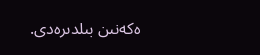ەكەنىن بىلدىرەدى.